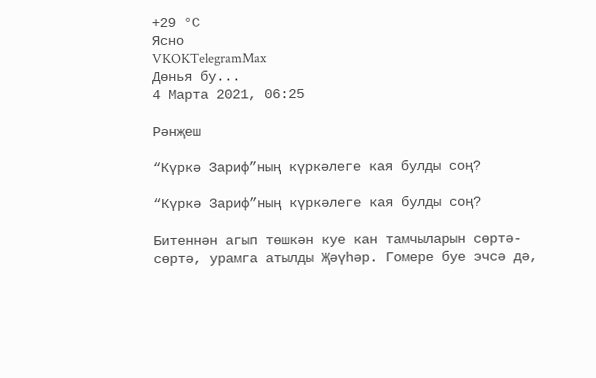+29 °С
Ясно
VKOKTelegramMax
Дөнья бу...
4 Марта 2021, 06:25

Рәнҗеш

“Күркә Зариф”ның күркәлеге кая булды соң?

“Күркә Зариф”ның күркәлеге кая булды соң?

Битеннән агып төшкән куе кан тамчыларын сөртә-сөртә, урамга атылды Җәүһәр. Гомере буе эчсә дә,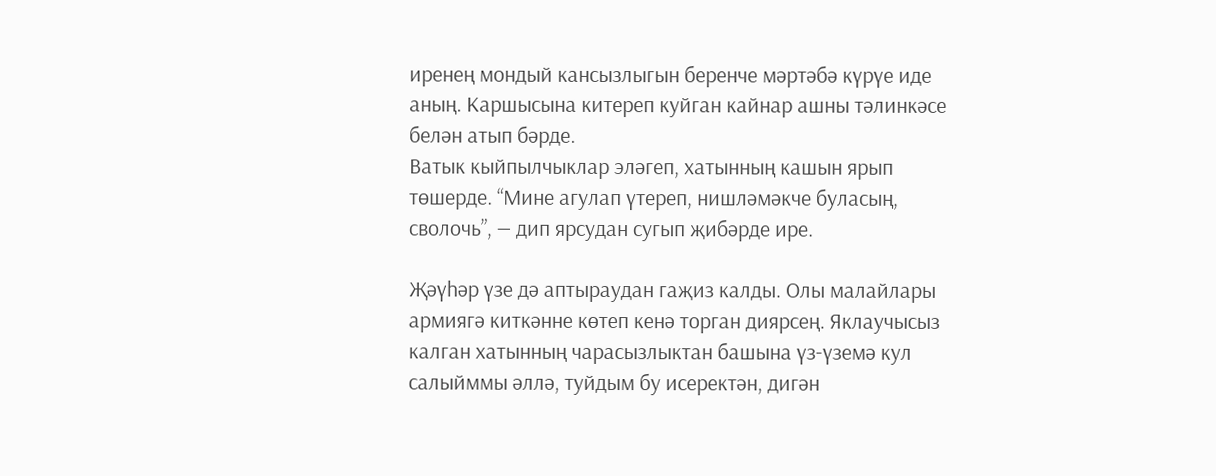иренең мондый кансызлыгын беренче мәртәбә күрүе иде аның. Каршысына китереп куйган кайнар ашны тәлинкәсе белән атып бәрде.
Ватык кыйпылчыклар эләгеп, хатынның кашын ярып төшерде. “Мине агулап үтереп, нишләмәкче буласың, сволочь”, — дип ярсудан сугып җибәрде ире.

Җәүһәр үзе дә аптыраудан гаҗиз калды. Олы малайлары армиягә киткәнне көтеп кенә торган диярсең. Яклаучысыз калган хатынның чарасызлыктан башына үз-үземә кул салыйммы әллә, туйдым бу исеректән, дигән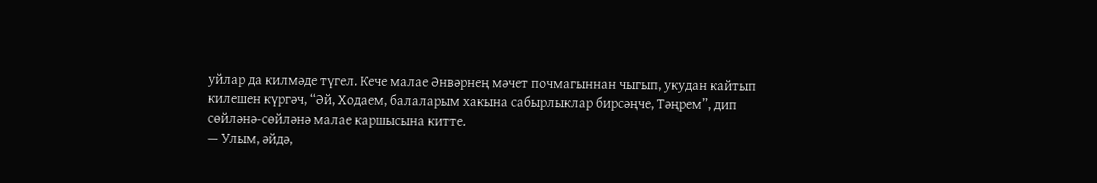уйлар да килмәде түгел. Кече малае Әнвәрнең мәчет почмагыннан чыгып, укудан кайтып килешен күргәч, “Әй, Ходаем, балаларым хакына сабырлыклар бирсәңче, Тәңрем”, дип сөйләнә-сөйләнә малае каршысына китте.
— Улым, әйдә,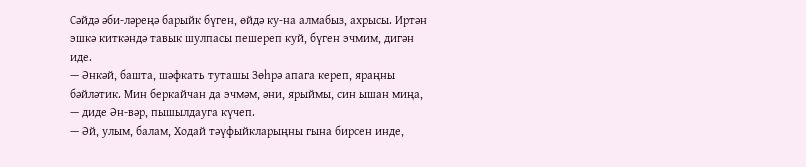Сәйдә әби-ләреңә барыйк бүген, өйдә ку-на алмабыз, ахрысы. Иртән эшкә киткәндә тавык шулпасы пешереп куй, бүген эчмим, дигән иде.
— Әнкәй, башта, шәфкать туташы Зөһрә апага кереп, яраңны бәйләтик. Мин беркайчан да эчмәм, әни, ярыймы, син ышан миңа, — диде Ән-вәр, пышылдауга күчеп.
— Әй, улым, балам, Ходай тәүфыйкларыңны гына бирсен инде,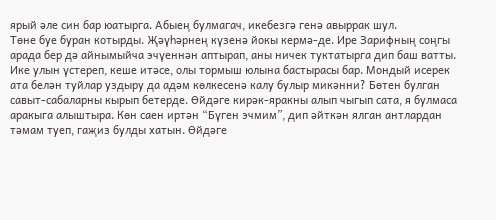ярый әле син бар юатырга. Абыең булмагач, икебезгә генә авыррак шул.
Төне буе буран котырды. Җәүһәрнең күзенә йокы кермә-де. Ире Зарифның соңгы арада бер дә айнымыйча эчүеннән аптырап, аны ничек туктатырга дип баш ватты. Ике улын үстереп, кеше итәсе, олы тормыш юлына бастырасы бар. Мондый исерек ата белән туйлар уздыру да адәм көлкесенә калу булыр микәнни? Бөтен булган савыт-сабаларны кырып бетерде. Өйдәге кирәк-яракны алып чыгып сата, я булмаса аракыга алыштыра. Көн саен иртән “Бүген эчмим”, дип әйткән ялган антлардан тәмам туеп, гаҗиз булды хатын. Өйдәге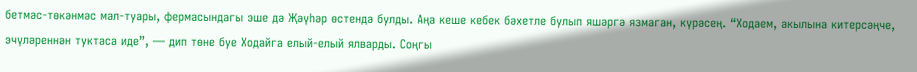бетмәс-төкәнмәс мал-туары, фермасындагы эше дә Җәүһәр өстендә булды. Аңа кеше кебек бәхетле булып яшәргә язмаган, күрәсең. “Ходаем, акылына китерсәңче, эчүләреннән туктаса иде”, — дип төне буе Ходайга елый-елый ялварды. Соңгы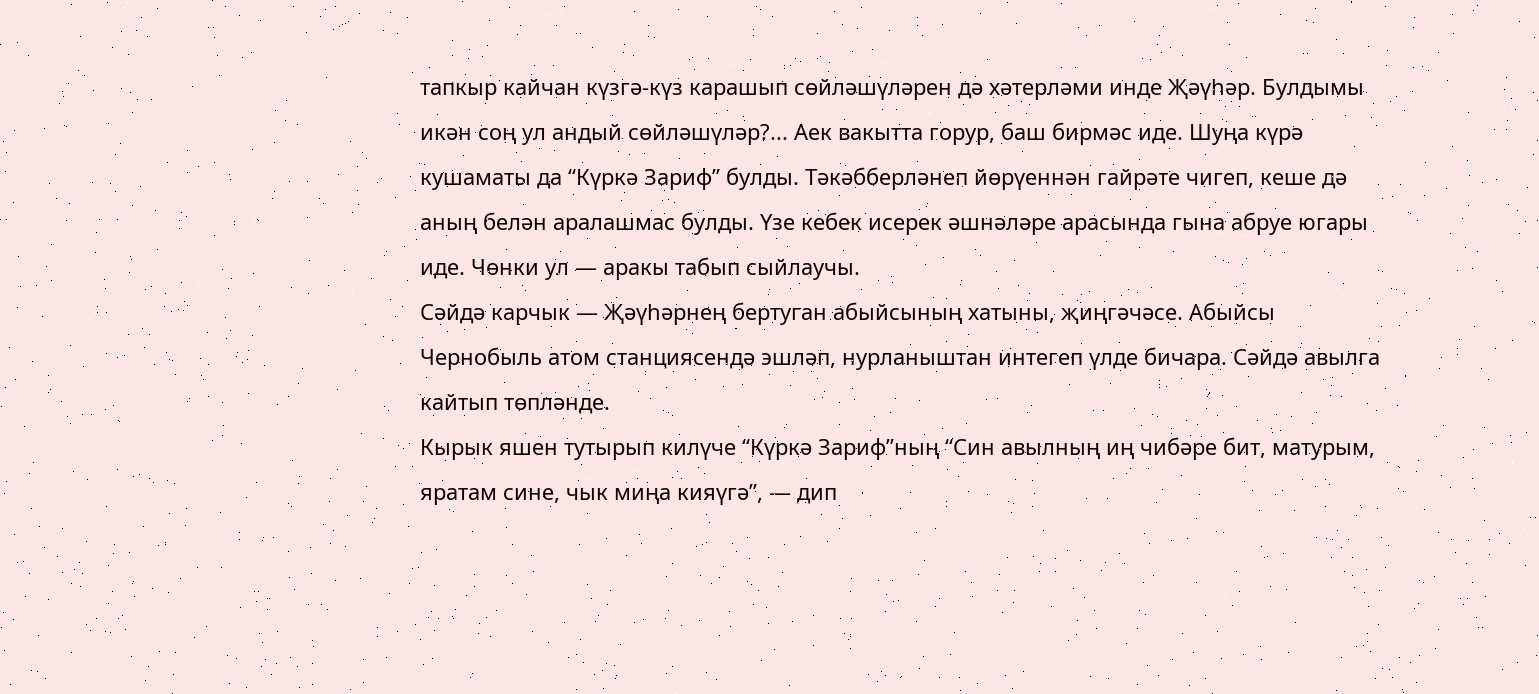тапкыр кайчан күзгә-күз карашып сөйләшүләрен дә хәтерләми инде Җәүһәр. Булдымы икән соң ул андый сөйләшүләр?... Аек вакытта горур, баш бирмәс иде. Шуңа күрә кушаматы да “Күркә Зариф” булды. Тәкәбберләнеп йөрүеннән гайрәте чигеп, кеше дә аның белән аралашмас булды. Үзе кебек исерек әшнәләре арасында гына абруе югары иде. Чөнки ул — аракы табып сыйлаучы.
Сәйдә карчык — Җәүһәрнең бертуган абыйсының хатыны, җиңгәчәсе. Абыйсы Чернобыль атом станциясендә эшләп, нурланыштан интегеп үлде бичара. Сәйдә авылга кайтып төпләнде.
Кырык яшен тутырып килүче “Күркә Зариф”ның “Син авылның иң чибәре бит, матурым, яратам сине, чык миңа кияүгә”, — дип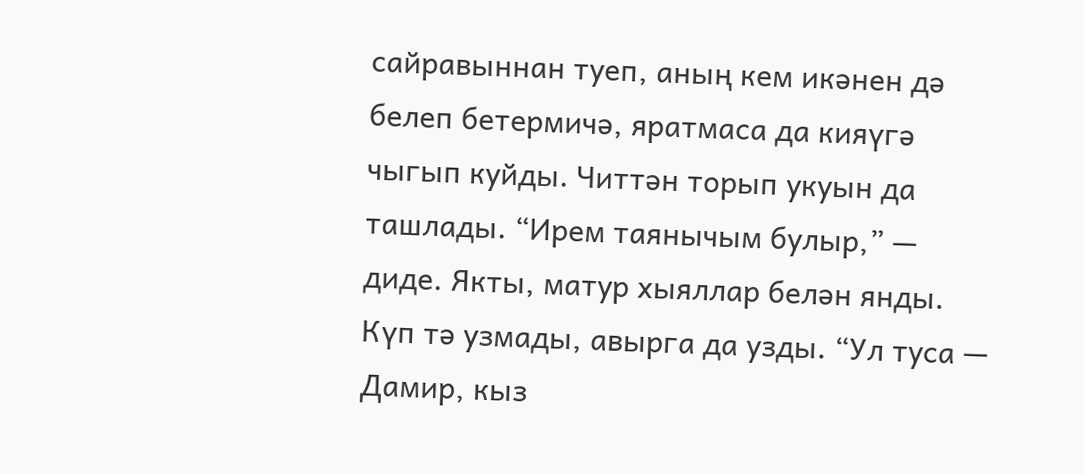сайравыннан туеп, аның кем икәнен дә белеп бетермичә, яратмаса да кияүгә чыгып куйды. Читтән торып укуын да ташлады. “Ирем таянычым булыр,” — диде. Якты, матур хыяллар белән янды. Күп тә узмады, авырга да узды. “Ул туса — Дамир, кыз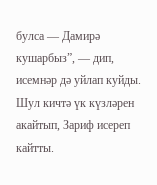булса — Дамирә кушарбыз”, — дип, исемнәр дә уйлап куйды. Шул кичтә үк күзләрен акайтып, Зариф исереп кайтты.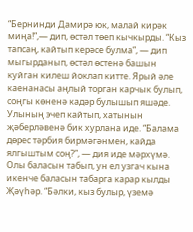“Бернинди Дамирә юк, малай кирәк миңа!”,— дип, өстәл төеп кычкырды. “Кыз тапсаң, кайтып керәсе булма”, — дип мыгырданып, өстәл өстенә башын куйган килеш йоклап китте. Ярый әле каенанасы аңлый торган карчык булып, соңгы көненә кадәр булышып яшәде. Улының эчеп кайтып, хатынын җәберләвенә бик хурлана иде. “Балама дөрес тәрбия бирмәгәнмен, кайда ялгыштым соң?”, — дия иде мәрхүмә.
Олы баласын табып, ун ел узгач кына икенче баласын табарга карар кылды Җәүһәр. “Бәлки, кыз булыр, үземә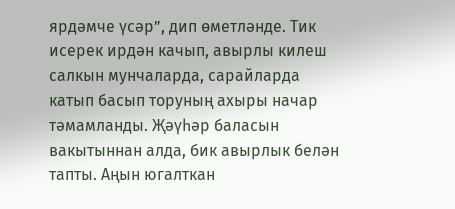ярдәмче үсәр”, дип өметләнде. Тик исерек ирдән качып, авырлы килеш салкын мунчаларда, сарайларда катып басып торуның ахыры начар тәмамланды. Җәүһәр баласын вакытыннан алда, бик авырлык белән тапты. Аңын югалткан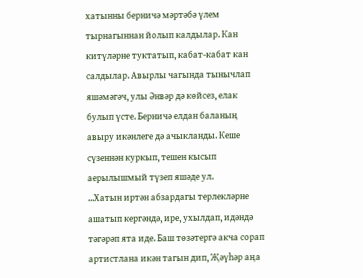хатынны берничә мәртәбә үлем тырнагыннан йолып калдылар. Кан китүләрне туктатып, кабат-кабат кан салдылар. Авырлы чагында тынычлап яшәмәгәч, улы Әнвәр дә көйсез, елак булып үсте. Берничә елдан баланың авыру икәнлеге дә ачыкланды. Кеше сүзеннән куркып, тешен кысып аерылышмый түзеп яшәде ул.
...Хатын иртән абзардагы терлекләрне ашатып кергәндә, ире, ухылдап, идәндә тәгәрәп ята иде. Баш төзәтергә акча сорап артистлана икән тагын дип, Җәүһәр аңа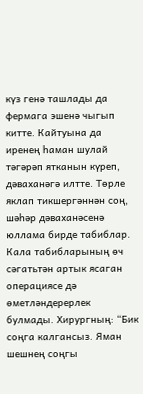күз генә ташлады да фермага эшенә чыгып китте. Кайтуына да иренең һаман шулай тәгәрәп ятканын күреп, дәваханәгә илтте. Төрле яклап тикшергәннән соң, шәһәр дәваханәсенә юллама бирде табиблар. Кала табибларының өч сәгатьтән артык ясаган операциясе дә өметләндерерлек булмады. Хирургның: “Бик соңга калгансыз. Яман шешнең соңгы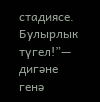стадиясе. Булырлык түгел!”— дигәне генә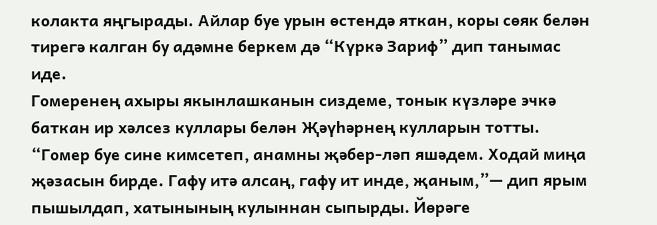колакта яңгырады. Айлар буе урын өстендә яткан, коры сөяк белән тирегә калган бу адәмне беркем дә “Күркә Зариф” дип танымас иде.
Гомеренең ахыры якынлашканын сиздеме, тонык күзләре эчкә баткан ир хәлсез куллары белән Җәүһәрнең кулларын тотты. “Гомер буе сине кимсетеп, анамны җәбер-ләп яшәдем. Ходай миңа җәзасын бирде. Гафу итә алсаң, гафу ит инде, җаным,”— дип ярым пышылдап, хатынының кулыннан сыпырды. Йөрәге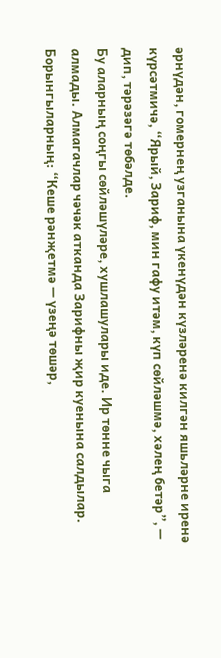әрнүдән, гомернең узганына үкенүдән күзләренә килгән яшьләрне иренә күрсәтмичә, “Ярый, Зариф, мин гафу итәм, күп сөйләшмә, хәлең бетәр”, — дип, тәрәзәгә төбәлде.
Бу аларның соңгы сөйләшүләре, хушлашулары иде. Ир төнне чыга алмады. Алмагачлар чәчәк атканда Зарифны җир куенына салдылар. Борынгыларның: “Кеше рәнҗетмә — үзеңә төшәр,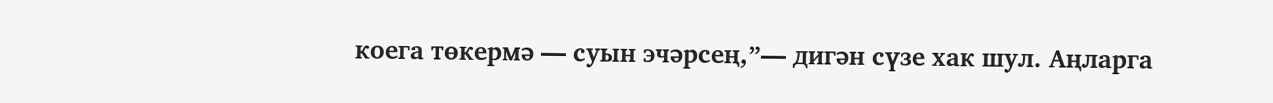коега төкермә — суын эчәрсең,”— дигән сүзе хак шул. Аңларга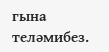гына теләмибез.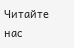Читайте нас